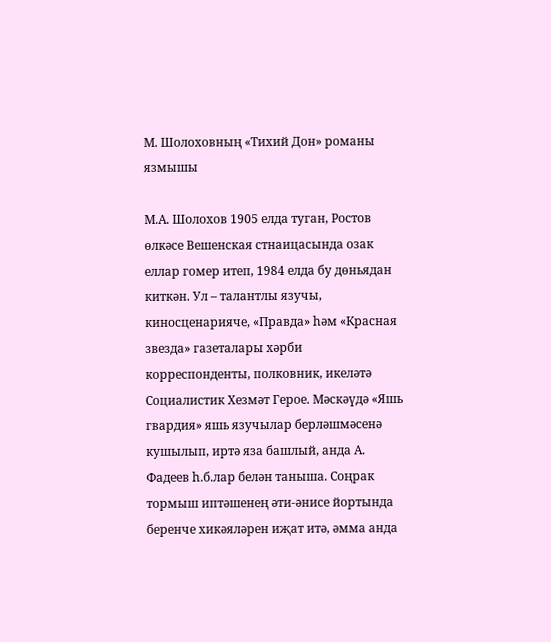М. Шолоховның «Тихий Дон» романы язмышы

М.А. Шолохов 1905 елда туган, Ростов өлкәсе Вешенская стнаицасында озак еллар гомер итеп, 1984 елда бу дөньядан киткән. Ул – талантлы язучы, киносценарияче, «Правда» һәм «Красная звезда» газеталары хәрби корреспонденты, полковник, икеләтә Социалистик Хезмәт Герое. Мәскәүдә «Яшь гвардия» яшь язучылар берләшмәсенә кушылып, иртә яза башлый, анда А. Фадеев һ.б.лар белән таныша. Соңрак тормыш иптәшенең әти-әнисе йортында беренче хикәяләрен иҗат итә, әмма анда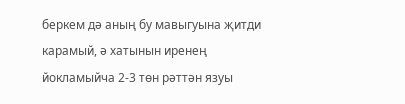беркем дә аның бу мавыгуына җитди карамый, ә хатынын иренең йокламыйча 2-3 төн рәттән язуы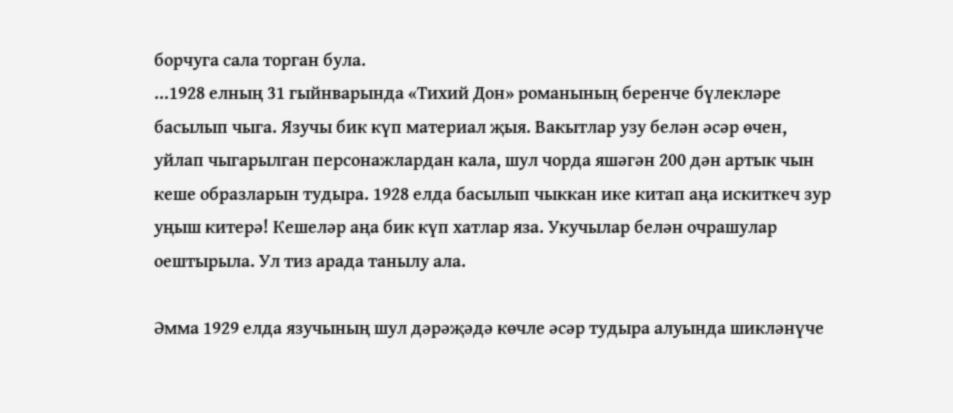борчуга сала торган була.
…1928 елның 31 гыйнварында «Тихий Дон» романының беренче бүлекләре басылып чыга. Язучы бик күп материал җыя. Вакытлар узу белән әсәр өчен, уйлап чыгарылган персонажлардан кала, шул чорда яшәгән 200 дән артык чын кеше образларын тудыра. 1928 елда басылып чыккан ике китап аңа искиткеч зур уңыш китерә! Кешеләр аңа бик күп хатлар яза. Укучылар белән очрашулар оештырыла. Ул тиз арада танылу ала.

Әмма 1929 елда язучының шул дәрәҗәдә көчле әсәр тудыра алуында шикләнүче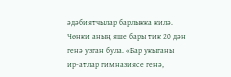әдәбиятчылар барлыкка килә. Чөнки аның яше бары тик 20 дән генә узган була. «Бар укыганы ир-атлар гимназиясе генә,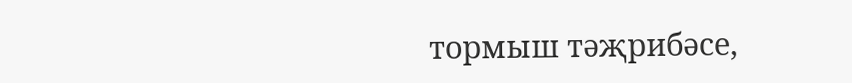тормыш тәҗрибәсе,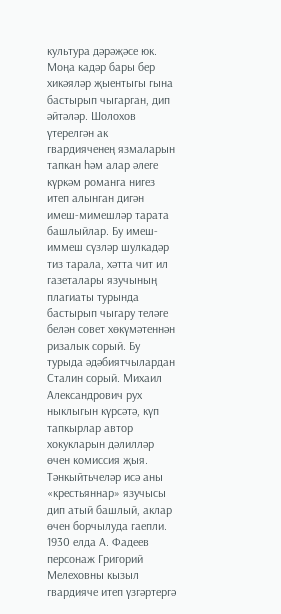культура дәрәҗәсе юк. Моңа кадәр бары бер хикәяләр җыентыгы гына бастырып чыгарган, дип әйтәләр. Шолохов үтерелгән ак гвардияченең язмаларын тапкан һәм алар әлеге күркәм романга нигез итеп алынган дигән имеш-мимешләр тарата башлыйлар. Бу имеш-иммеш сүзләр шулкадәр тиз тарала, хәтта чит ил газеталары язучының плагиаты турында бастырып чыгару теләге белән совет хөкүмәтеннән ризалык сорый. Бу турыда әдәбиятчылардан Сталин сорый. Михаил Александрович рух ныклыгын күрсәтә, күп тапкырлар автор хокукларын дәлилләр өчен комиссия җыя. Тәнкыйтьчеләр исә аны «крестьяннар» язучысы дип атый башлый, аклар өчен борчылуда гаепли. 1930 елда А. Фадеев персонаж Григорий Мелеховны кызыл гвардияче итеп үзгәртергә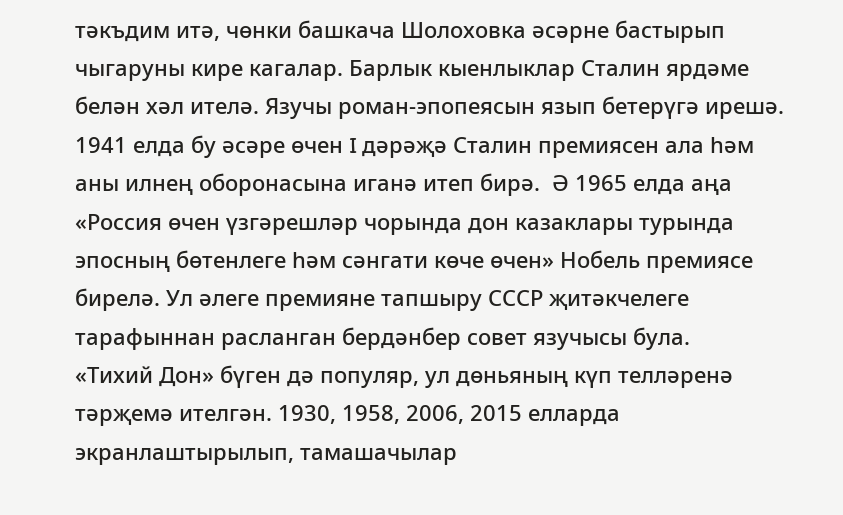тәкъдим итә, чөнки башкача Шолоховка әсәрне бастырып чыгаруны кире кагалар. Барлык кыенлыклар Сталин ярдәме белән хәл ителә. Язучы роман-эпопеясын язып бетерүгә ирешә. 1941 елда бу әсәре өчен I дәрәҗә Сталин премиясен ала һәм аны илнең оборонасына иганә итеп бирә.  Ә 1965 елда аңа «Россия өчен үзгәрешләр чорында дон казаклары турында эпосның бөтенлеге һәм сәнгати көче өчен» Нобель премиясе бирелә. Ул әлеге премияне тапшыру СССР җитәкчелеге тарафыннан расланган бердәнбер совет язучысы була.
«Тихий Дон» бүген дә популяр, ул дөньяның күп телләренә тәрҗемә ителгән. 1930, 1958, 2006, 2015 елларда экранлаштырылып, тамашачылар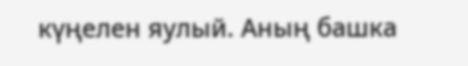күңелен яулый. Аның башка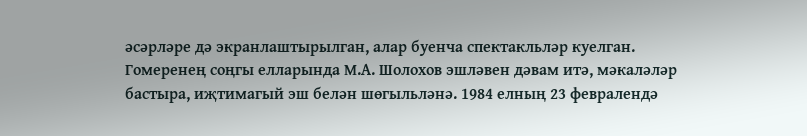әсәрләре дә экранлаштырылган, алар буенча спектакльләр куелган.
Гомеренең соңгы елларында М.А. Шолохов эшләвен дәвам итә, мәкаләләр бастыра, иҗтимагый эш белән шөгыльләнә. 1984 елның 23 февралендә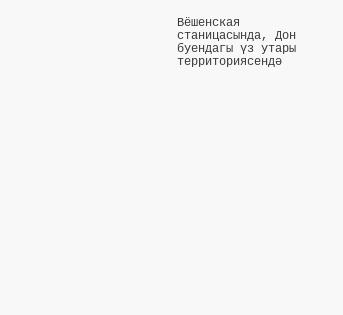Вёшенская станицасында, Дон буендагы үз утары территориясендә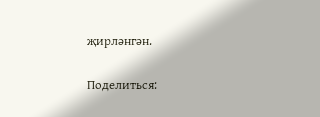җирләнгән.

Поделиться: